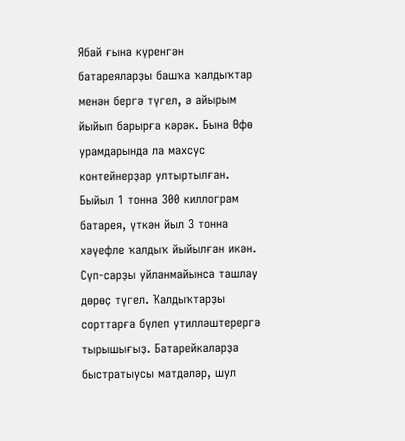Ябай ғына күренгән батареяларҙы башҡа ҡалдыҡтар менән бергә түгел, ә айырым йыйып барырға кәрәк. Бына Өфө урамдарында ла махсус контейнерҙар ултыртылған. Быйыл 1 тонна 300 киллограм батарея, үткән йыл 3 тонна хәүефле ҡалдыҡ йыйылған икән.
Сүп-сарҙы уйланмайынса ташлау дөрөҫ түгел. Ҡалдыҡтарҙы сорттарға бүлеп утилләштерергә тырышығыҙ. Батарейкаларҙа быстратыусы матдәләр, шул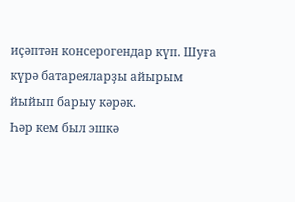иҫәптән консерогендар күп. Шуға күрә батареяларҙы айырым йыйып барыу кәрәк.
Һәр кем был эшкә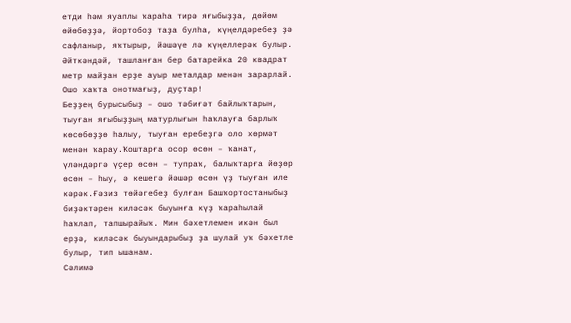етди һәм яуаплы ҡараһа тирә яғыбыҙҙа, дөйөм өйөбөҙҙә, йортобоҙ таҙа булһа, күңелдәребеҙ ҙә сафланыр, яҡтырыр, йәшәүе лә күңеллерәк булыр.
Әйткәндәй, ташланған бер батарейка 20 квадрат метр майҙан ерҙе ауыр металдар менән зарарлай. Ошо хаҡта онотмағыҙ, дуҫтар!
Беҙҙең бурысыбыҙ – ошо тәбиғәт байлыҡтарын, тыуған яғыбыҙҙың матурлығын һаҡлауға барлыҡ көсөбөҙҙө һалыу, тыуған еребеҙгә оло хөрмәт менән ҡарау.Ҡоштарға осор өсөн – ҡанат, үләндәргә үҫер өсөн – тупраҡ, балыҡтарға йөҙөр өсөн – һыу, ә кешегә йәшәр өсөн үҙ тыуған иле кәрәк.Ғәзиз төйәгебеҙ булған Башҡортостаныбыҙ биҙәктәрен киләсәк быуынға күҙ ҡараһылай һаҡлап, тапшырайыҡ. Мин бәхетлемен икән был ерҙә, киләсәк быуындарыбыҙ ҙа шулай уҡ бәхетле булыр, тип ышанам.
Сәлимә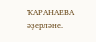ҠАРАНАЕВА әҙерләне.